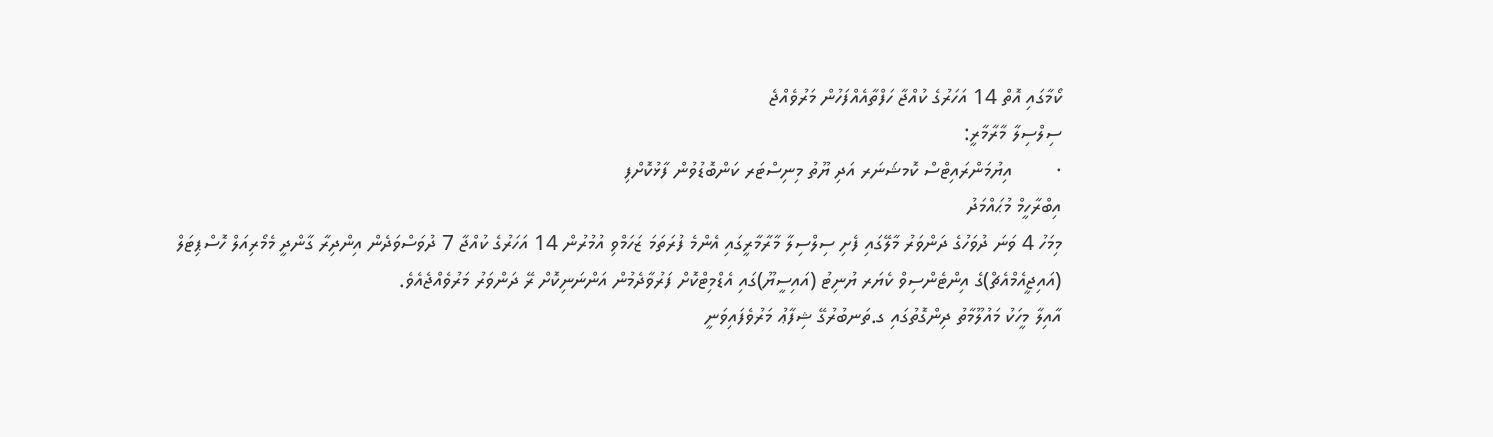ކޯމާގައި އޮތް 14 އަހަރުގެ ކުއްޖާ ހަފްތާއެއްފަހުން މަރުވެއްޖެ
ސިލްސިލާ މާރާމާރީ:
·        އިޔުމަންރައިޓްސް ކޮމޝަނަރ އަދި ޔޫތު މިނިސްޓަރ ކަންބޮޑުވުން ފާޅުކޮށްފި
އިބްރާހީމް މުޙައްމަދު
މިމަހު 4 ވަނަ ދުވަހުގެ ދަންވަރު މާލޭގައި ފެށި ސިލްސިލާ މާރާމާރީގައި އެންމެ ފުރަތަމަ ޒަހަމްވި އުމުރުން 14 އަހަރުގެ ކުއްޖާ 7 ދުވަސްވަދެން އިންދިރާ ގާންދީ މެމޯރިއަލް ހޮސްޕިޓަލް (އައިޖީއެމްއެޗް)ގެ އިންޓެންސިވް ކެޔަރ ޔުނިޓު (އައިސީޔޫ)ގައި އެޑްމިޓްކޮށް ފަރުވާދެމުން އަންނަނިކޮށް ރޭ ދަންވަރު މަރުވެއްޖެއެވެ.
އާއިލާ މީހަކު މައުލޫމާތު ދިންގޮތުގައި ގ.ތަނބުރުގޭ ޝިފާޢު މަރުވެފައިވަނީ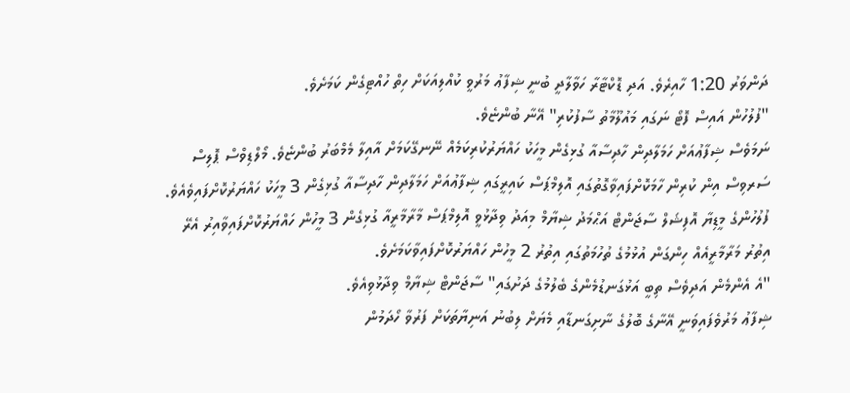ދަންވަރު 1:20 ހާއިރެވެ. އަދި ޑޮކްޓާރާ ހަވާލާދީ ބުނީ ޝިފާޢު މަރުވީ ކުއްލިއަކަށް ހިތް ހުއްޓިގެން ކަމަށެވެ.
"ފުލުހުން އައިސް ފޮޓޯ ނަގައި މައުލޫމާތު ސާފުކުރި" އޭނާ ބުންޏެވެ.
ނަމަވެސް ޝިފާޢުއަށް ހަމަލާދިން ހާދިސާއާ ގުޅިގެން މީހަކު ހައްޔަރުކުރިކަމެއް ނޭނގޭކަމަށް އާއިލާ މެމްބަރު ބުންޏެވެ. މޯލްޑިވްސް ޕޮލިސް ސަރވިސް އިން ކުރިން ހާމަކޮށްފައިވާގޮތުގައި އޮލިމްޕަސް ކައިރީގައި ޝިފާޢުއަށް ހަމަލާދިން ހާދިސާއާ ގުޅިގެން 3 މީހަކު ހައްޔަރުކޮށްފައިވެއެވެ. ފުލުހުންގެ މީޑިޔާ އޮފިޝަލް ސާޖަންޓް އަޙްމަދު ޝިޔާމް މިއަދު ވިދާޅުވީ އޮލިމްޕަސް މާރާމާރީއާ ގުޅިގެން 3 މީހުން ހައްޔަރުކޮށްފައިވާއިރު އެރޭ އިތުރު މަރާމާރީއެއް ހިންގަން އުޅުމުގެ ތުހުމަތުގައި އިތުރު 2 މީހުން ހައްޔަރުކޮށްފައިވާކަމަށެވެ.
"އެ އެންމެން އަދިވެސް ތިބީ އަޅުގަނޑުމެންގެ ބެލުމުގެ ދަށުގައި" ސާޖަންޓް ޝިޔާމް ވިދާޅުވިއެވެ.
ޝިފާޢު މަރުވެފައިވަނީ އޭނާގެ ބޮލުގެ ނާށިގަނޑާއި މެޔަށް ލިބުނު އަނިޔާތަކަށް ފަރުވާ ހޯދަމުން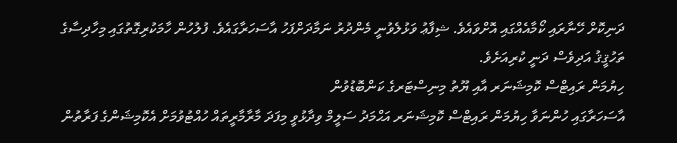ދަނިކޮށް ހޭނާރައި ކޯމާއެއްގައި އޮށްވައެވެ. ޝިފާޢު ވަޅުލެވުނީ މެންދުރު ނަމާދަށްފަހު އާސަހަރާގައެވެ. ފުލުހުން ހާމަކުރިގޮތުގައި މިހާދިސާގެ ތަހުޤީޤު އަދިވެސް ދަނީ ކުރިއަށެވެ.
ހިޔުމަން ރައިޓްސް ކޮމިޝަނަރ އާއި ޔޫތު މިނިސްޓަރގެ ކަންބޮޑުވުން
އާސަހަރާގައި ހުންނަވާ ހިޔުމަން ރައިޓްސް ކޮމިޝަނަރ އަޙްމަދު ސަލީމް ވިދާޅުވީ މިފަދަ މާރާމާރީތައް ހުއްޓުވުމަށް އެކޮމިޝަންގެ ފަރާތުން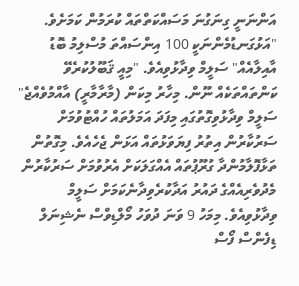އަންނަނީ ގިނަގުނަ މަސައްކަތްތައް ކުރަމުން ކަމަށެވެ.
"އަޅުގަނޑުމެންނަކީ 100 އިންސައްތަ މުސްލިމު ބޮޑު އާއިލާއެއް" ސަލީމް ވިދާޅުވިއެވެ. "މިއީ ޤަބޫލުކުރެވޭ ކަންތައްތަކެއް ނޫން. މިހާރު މިކަން (މާރާމާރީ) އާއްމުވެއްޖެ"
ސަލީމް ވިދާޅުވިގޮތުގައި މިފަދަ އަމަލުތައް ހުއްޓުވުމަށް ސަރުކާރުން އިތުރު ފިޔަވަޅުތައް އަޅަން ޖެހެއެވެ. މިގޮތުން ތަޅާފޮލާމުންދާ ގުރޫޕުތައް އެއްގަލަކަށް އެރުވުމަށް ސަރުކާރުން މެދުވެރިއެއްގެ ދައުރު އަދާކުރެވިދާނެކަމަށް ސަލީމް ވިދާޅުވިއެވެ. މިމަހު 9 ވަނަ ދުވަހު މޯލްޑިވްސް ނެޝިނަލް ޑިފެންސް ފޯސް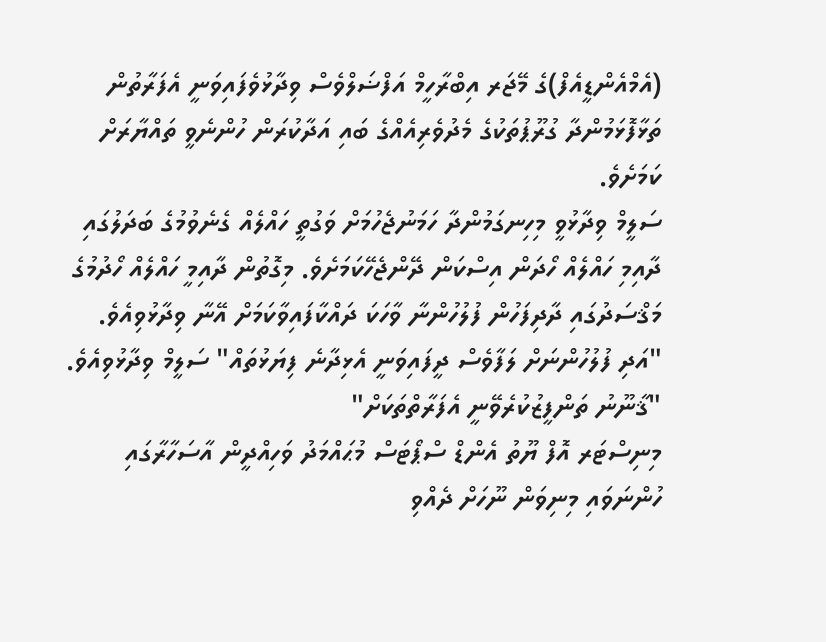(އެމްއެންޑީއެފް)ގެ މޭޖަރ އިބްރާހީމް އަފްޟަލްވެސް ވިދާޅުވެފައިވަނީ އެފަރާތުން ތަޅާފޮޅަމުންދާ ގުރޫޕުތަކުގެ މެދުވެރިއެއްގެ ބައި އަދާކުރަން ހުންނެވީ ތައްޔާރަށް ކަމަށެވެ.
ސަލީމް ވިދާޅުވީ މިހިނގަމުންދާ ހަމަނުޖެހުމަށް ވަގުތީ ހައްލެއް ގެނެވުމުގެ ބަދަލުގައި ދާއިމި ހައްލެއް ހޯދަން އިސްކަން ދޭންޖެހޭކަމަށެވެ. މިގޮތުން ދާއިމީ ހައްލެއް ހޯދުމުގެ މަޤްސަދުގައި ދާދިފަހުން ފުލުހުންނާ ވާހަކަ ދައްކާފައިވާކަމަށް އޭނާ ވިދާޅުވިއެވެ.
"އަދި ފުލުހުންނަށް ލަފާވެސް ދީފައިވަނީ އެޅިދާނެ ފިޔަޅުތައް" ސަލީމް ވިދާޅުވިއެވެ. "ޤާނޫނު ތަންފީޒުކުރެވޭނީ އެފަރާތްތަކަށް"
މިނިސްޓަރ އޮފް ޔޫތު އެންޑް ސްޕޯޓަސް މުޙައްމަދު ވަހިއްދީން އާސަހާރާގައި ހުންނަވައި މިނިވަން ނޫހަށް ދެއްވި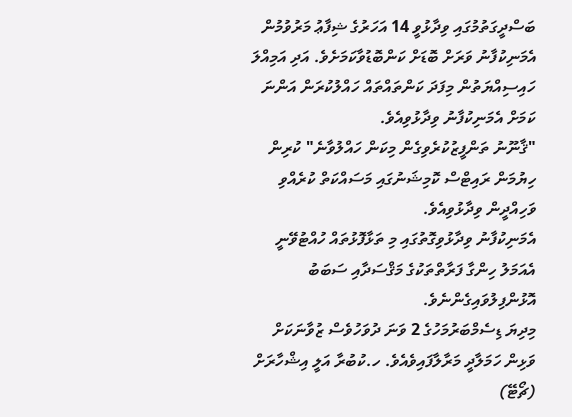ބަސްދީގަތުމުގައި ވިދާޅުވީ 14 އަހަރުގެ ޝިފާޢު މަރުވުމުން އެމަނިކުފާނު ވަރަށް ބޮޑަށް ކަންބޮޑުވާކަމަށެވެ. އަދި އަމިއްލަ ހައިސިއްޔަތުން މިފަދަ ކަންތައްތައް ހައްލުކުރަން އަންނަ ކަމަށް އެމަނިކުފާނު ވިދާޅުވިއެވެ.
"ޤާނޫނު ތަންފީޒުކުރެވިގެން މިކަން ހައްލުވާނެ" ކުރިން ހިޔުމަން ރައިޓްސް ކޮމިޝަނުގައި މަސައްކަތް ކުރެއްވި ވަހިއްދީން ވިދާޅުވިއެވެ.
އެމަނިކުފާނު ވިދާޅުވިގޮތުގައި މި ތަޅާފޮޅުތައް ހުއްޓުވޭނީ އެއަމަލު ހިންގާ ފަރާތްތަކުގެ މަޤްސަދާއި ސަބަބު އޮޅުންފިލުވައިގެންނެވެ.
މިދިޔަ ޑިސެމްބަރުމަހުގެ 2 ވަނަ ދުވަހުވެސް ޒުވާނަކަށް ވަޅިން ހަމަލާދީ މަރާލާފައިވެއެވެ. ހ.ކުބުރާ އަލީ އިޝްހާރަށް (ޗޯޓޭ)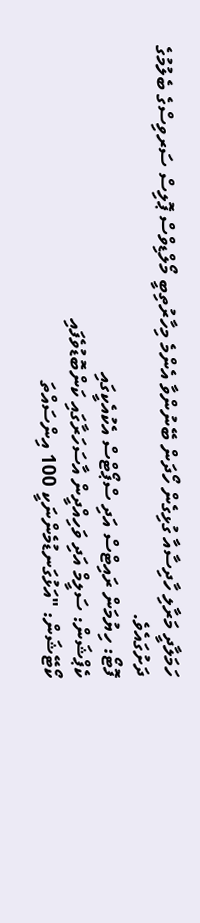ހަމަލާދީ މަރާލި ހާދިސާއާ ގުޅިގެން ހޯދަން ބޭނުންވާ އެންމެ މިހާރުތިބީ މޯލްޑިވްސް ޕޮލިސް ސަރވިސްގެ ބެލުމުގެ ދަށުގައެވެ.
ފޮޓޯ: ހިޔުމަން ރައިޓްސް އަދި ސްޕޯޓްސް އެކުއެކީގައި
ކެޕްޝަން: ސަލީމް އަދި ވަހިއްދީން އާސަހަރާގައި ކަންބޮޑުވެފައި
ކޯޓޭޝަން: "އަޅުގަނޑުމެންނަކީ 100 އިންސައްތަ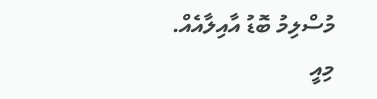މުސްލިމު ބޮޑު އާއިލާއެއް. މިއީ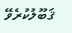ޤަބޫލުކުރެވޭ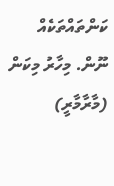ކަންތައްތަކެއް ނޫން. މިހާރު މިކަން (މާރާމާރީ)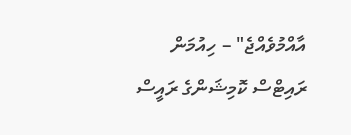އާއްމުވެއްޖެ" – ހިއުމަން ރައިޓްސް ކޮމިޝަންގެ ރައީސް